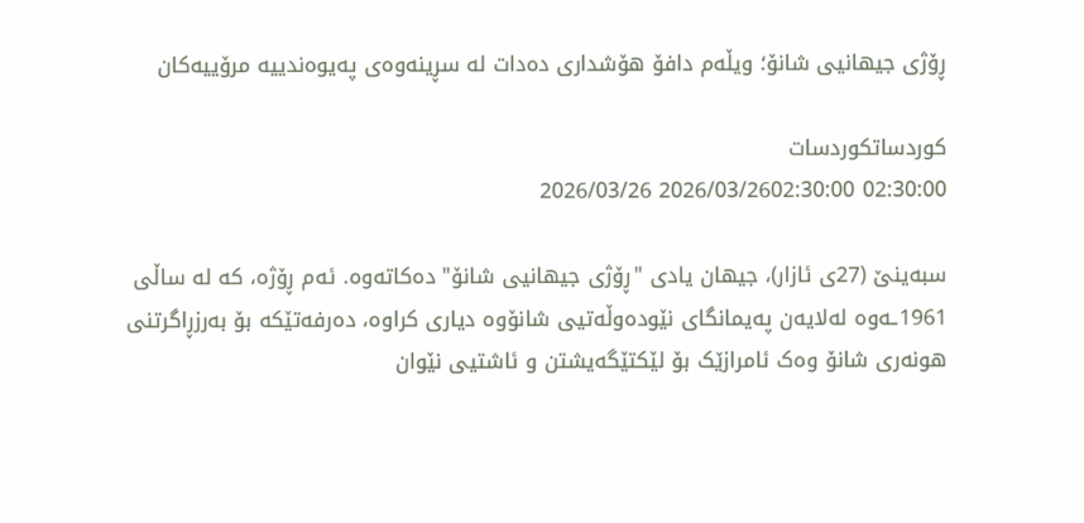ڕۆژی جیهانیی شانۆ؛ ویڵەم دافۆ هۆشداری دەدات لە سڕینەوەی پەیوەندییە مرۆییەکان

کوردساتکوردسات
02:30:00 2026/03/2602:30:00 2026/03/26

سبەینێ (27ی ئازار)، جیهان یادی "ڕۆژی جیهانیی شانۆ" دەکاتەوە. ئەم ڕۆژە، کە لە ساڵی 1961ـەوە لەلایەن پەیمانگای نێودەوڵەتیی شانۆوە دیاری کراوە، دەرفەتێکە بۆ بەرزڕاگرتنی هونەری شانۆ وەک ئامرازێک بۆ لێکتێگەیشتن و ئاشتیی نێوان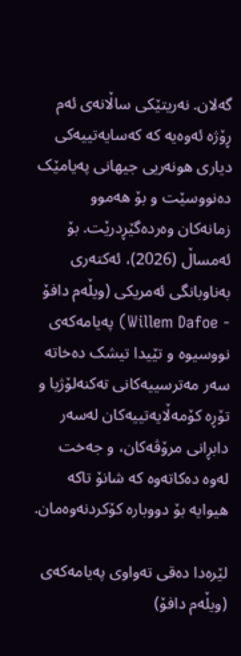گەلان. نەریتێکی ساڵانەی ئەم ڕۆژە ئەوەیە کە کەسایەتییەکی دیاری هونەریی جیهانی پەیامێک دەنووسێت و بۆ هەموو زمانەکان وەردەگێڕدرێت. بۆ ئەمساڵ (2026)، ئەکتەری بەناوبانگی ئەمریکی (ویڵەم دافۆ - Willem Dafoe) پەیامەکەی نووسیوە و تێیدا تیشک دەخاتە سەر مەترسییەکانی تەکنەلۆژیا و تۆڕە کۆمەڵایەتییەکان لەسەر دابڕانی مرۆڤەکان، و جەخت لەوە دەکاتەوە کە شانۆ تاکە هیوایە بۆ دووبارە کۆکردنەوەمان.

لێرەدا دەقی تەواوی پەیامەکەی (ویڵەم دافۆ)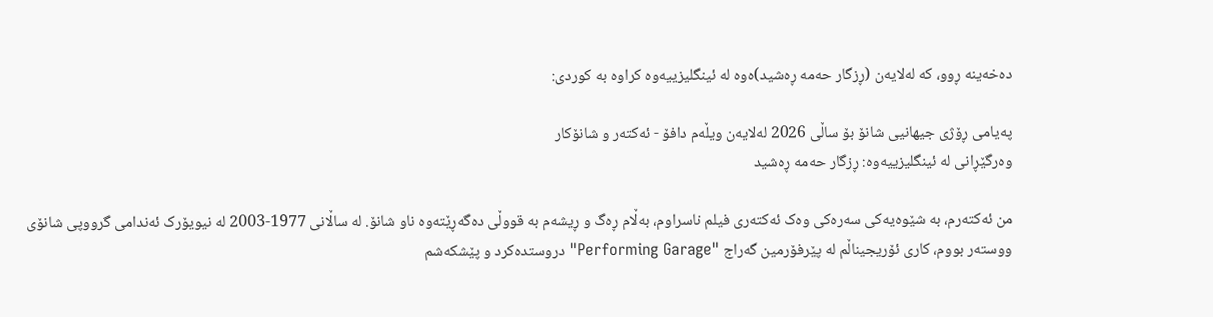دەخەینە ڕوو، کە لەلایەن (ڕزگار حەمە ڕەشید)ەوە لە ئینگلیزییەوە کراوە بە کوردی:

پەیامی ڕۆژی جیهانیی شانۆ بۆ ساڵی 2026 لەلایەن ویڵەم دافۆ - ئەکتەر و شانۆکار
وەرگێڕانی لە ئینگلیزییەوە: ڕزگار حەمە ڕەشید

من ئەکتەرم، بە شێوەیەکی سەرەکی وەک ئەکتەری فیلم ناسراوم، بەڵام ڕەگ و ڕیشەم بە قووڵی دەگەڕێتەوە ناو شانۆ. لە ساڵانی 1977-2003 لە نیویۆرک ئەندامی گرووپی شانۆی ووستەر بووم، کاری ئۆریجیناڵم لە پێرفۆرمین گەراج "Performing Garage" دروستدەکرد و پێشکەشم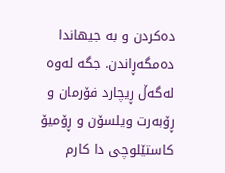دەکردن و بە جیهاندا دەمگەڕاندن. جگە لەوە لەگەڵ ڕیچارد فۆرمان و ڕۆبەرت ویلسۆن و ڕۆمیۆ کاستێلوچی دا کارم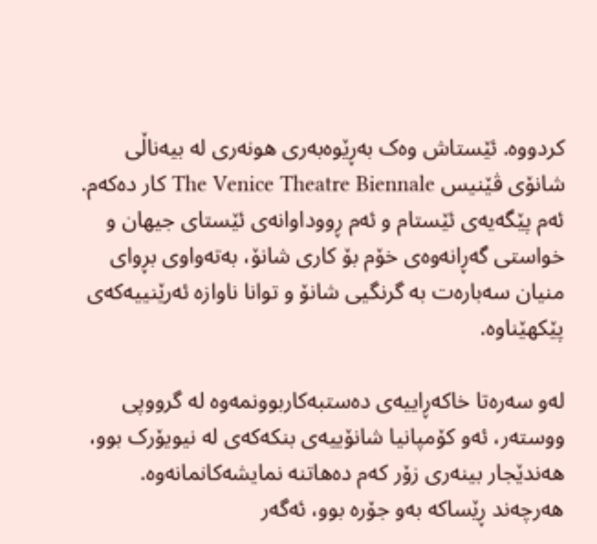کردووە. ئێستاش وەک بەڕێوەبەری هونەری لە بیەناڵی شانۆی ڤێنیس The Venice Theatre Biennale کار دەکەم. ئەم پێگەیەی ئێستام و ئەم ڕووداوانەی ئێستای جیهان و خواستی گەڕانەوەی خۆم بۆ کاری شانۆ، بەتەواوی بڕوای منیان سەبارەت بە گرنگیی شانۆ و توانا ناوازە ئەرێنییەکەی پێکهێناوە.

لەو سەرەتا خاکەڕاییەی دەستبەکاربوونمەوە لە گرووپی ووستەر، ئەو کۆمپانیا شانۆییەی بنکەکەی لە نیویۆرک بوو، هەندێجار بینەری زۆر کەم دەهاتنە نمایشەکانمانەوە. هەرچەند ڕێساکە بەو جۆرە بوو، ئەگەر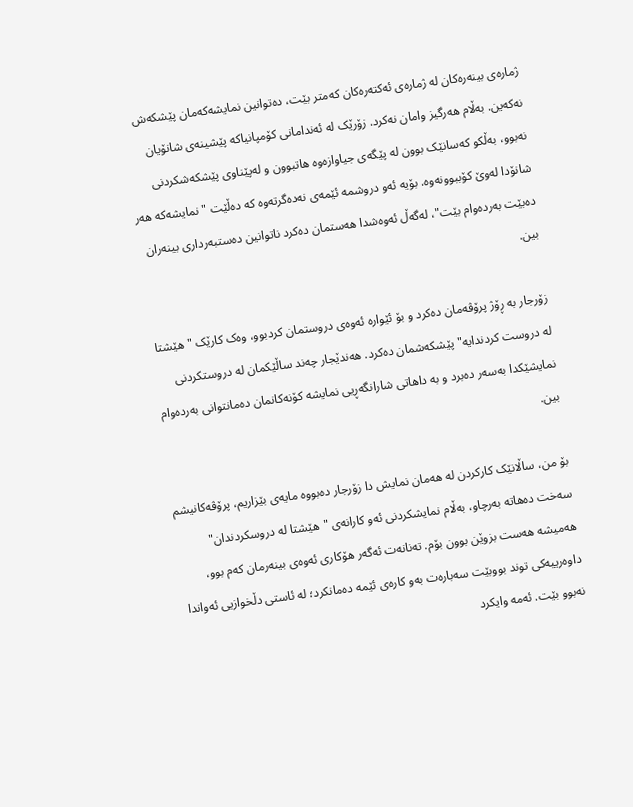ژمارەی بینەرەکان لە ژمارەی ئەکتەرەکان کەمتر بێت، دەتوانین نمایشەکەمان پێشکەش نەکەین. بەڵام هەرگیز وامان نەکرد. زۆرێک لە ئەندامانی کۆمپانیاکە پێشینەی شانۆیان نەبوو، بەڵکو کەسانێک بوون لە پێگەی جیاوازەوە هاتبوون و لەپێناوی پێشکەشکردنی شانۆدا لەوێ کۆببوونەوە. بۆیە ئەو دروشمە ئێمەی نەدەگرتەوە کە دەڵێت " نمایشەکە هەر دەبێت بەردەوام بێت"، لەگەڵ ئەوەشدا هەستمان دەکرد ناتوانین دەستبەرداری بینەران بین.

زۆرجار بە ڕۆژ پرۆڤەمان دەکرد و بۆ ئێوارە ئەوەی دروستمان کردبوو، وەک کارێک " هێشتا لە دروست کردندایە" پێشکەشمان دەکرد. هەندێجار چەند ساڵێکمان لە دروستکردنی نمایشێکدا بەسەر دەبرد و بە داهاتی شارانگەڕیی نمایشە کۆنەکانمان دەمانتوانی بەردەوام بین.

بۆ من، ساڵانێک کارکردن لە هەمان نمایش دا زۆرجار دەبووە مایەی بێزاریم، پرۆڤەکانیشم سەخت دەهاتە بەرچاو، بەڵام نمایشکردنی ئەو کارانەی "هێشتا لە دروسکردندان" هەمیشە هەست بزوێن بوون بۆم. تەنانەت ئەگەر هۆکاری ئەوەی بینەرمان کەم بوو، داوەرییەکی توند بووبێت سەبارەت بەو کارەی ئێمە دەمانکرد؛ لە ئاستی دڵخوازیی ئەواندا نەبوو بێت. ئەمە وایکرد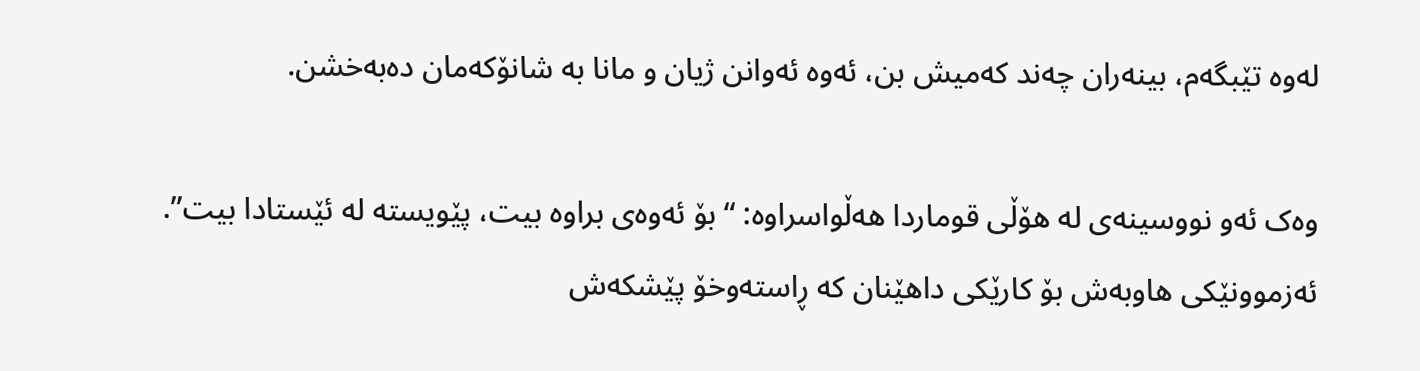لەوە تێبگەم، بینەران چەند کەمیش بن، ئەوە ئەوانن ژیان و مانا بە شانۆکەمان دەبەخشن.

وەک ئەو نووسینەی لە هۆڵی قوماردا هەڵواسراوە: “بۆ ئەوەی براوە بیت، پێویستە لە ئێستادا بیت”. ئەزموونێکی هاوبەش بۆ کارێکی داهێنان کە ڕاستەوخۆ پێشکەش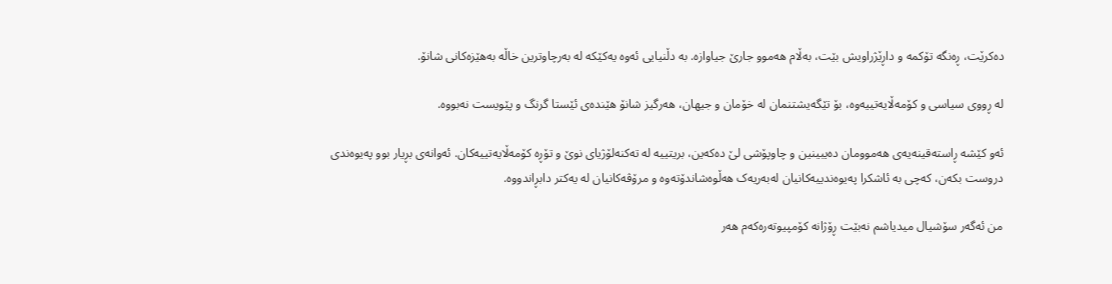دەکرێت، ڕەنگە تۆکمە و داڕێژراویش بێت، بەڵام هەموو جارێ جیاوازە. بە دڵنیایی ئەوە یەکێکە لە بەرچاوترین خاڵە بەهێزەکانی شانۆ.

لە ڕووی سیاسی و کۆمەڵایەتییەوە، بۆ تێگەیشتنمان لە خۆمان و جیهان، هەرگیز شانۆ هێندەی ئێستا گرنگ و پێویست نەبووە.

ئەو کێشە ڕاستەقینەیەی هەموومان دەیبینین و چاوپۆشی لێ دەکەین، بریتییە لە تەکنەلۆژیای نوێ و تۆڕە کۆمەڵایەتییەکان. ئەوانەی بڕیار بوو پەیوەندی دروست بکەن، کەچی بە ئاشکرا پەیوەندییەکانیان لەبەریەک هەڵوەشاندۆتەوە و مرۆڤەکانیان لە یەکتر دابڕاندووە.

من ئەگەر سۆشیال میدیاشم نەبێت ڕۆژانە کۆمپیوتەرەکەم هەر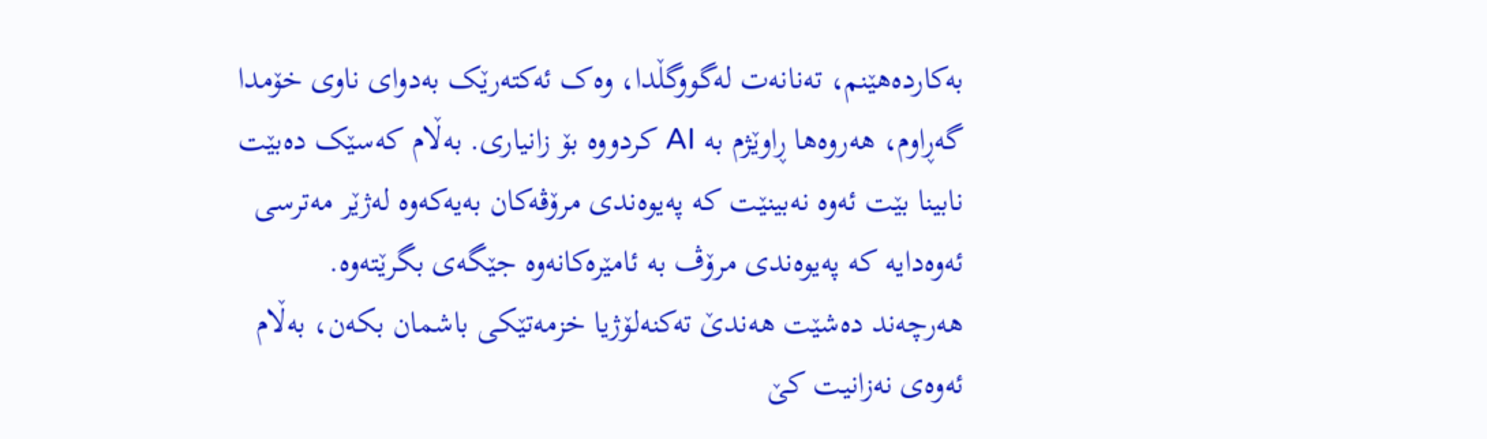بەکاردەهێنم، تەنانەت لەگووگڵدا، وەک ئەکتەرێک بەدوای ناوی خۆمدا گەڕاوم، هەروەها ڕاوێژم بە AI کردووە بۆ زانیاری. بەڵام کەسێک دەبێت نابینا بێت ئەوە نەبینێت کە پەیوەندی مرۆڤەکان بەیەکەوە لەژێر مەترسی ئەوەدایە کە پەیوەندی مرۆڤ بە ئامێرەکانەوە جێگەی بگرێتەوە.
هەرچەند دەشێت هەندێ تەکنەلۆژیا خزمەتێکی باشمان بکەن، بەڵام ئەوەی نەزانیت کێ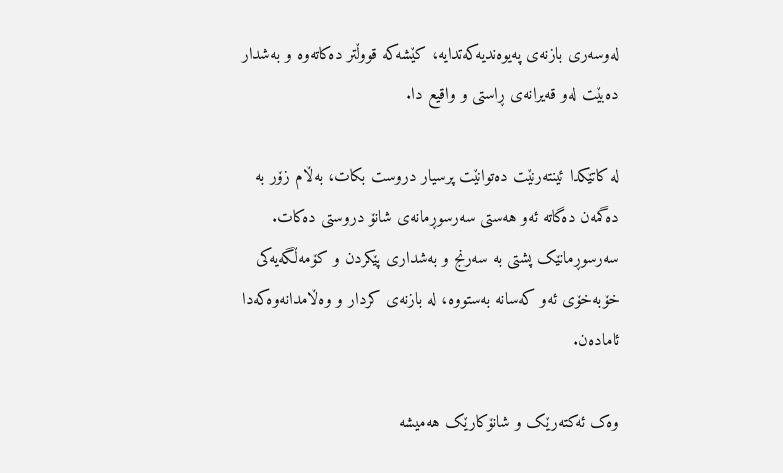لەوسەری بازنەی پەیوەندیەکەتدایە، کێشەکە قووڵتر دەکاتەوە و بەشدار دەبێت لەو قەیرانەی ڕاستی و واقیع دا.

لە کاتێکدا ئینتەرنێت دەتوانێت پرسیار دروست بکات، بەڵام زۆر بە دەگمەن دەگاتە ئەو هەستی سەرسوڕمانەی شانۆ دروستی دەکات. سەرسوڕمانێک پشتی بە سەرنج و بەشداری پێکردن و کۆمەڵگەیەکی خۆبەخۆی ئەو کەسانە بەستووە، لە بازنەی کردار و وەڵامدانەوەکەدا ئامادەن.

وەک ئەکتەرێک و شانۆکارێک هەمیشە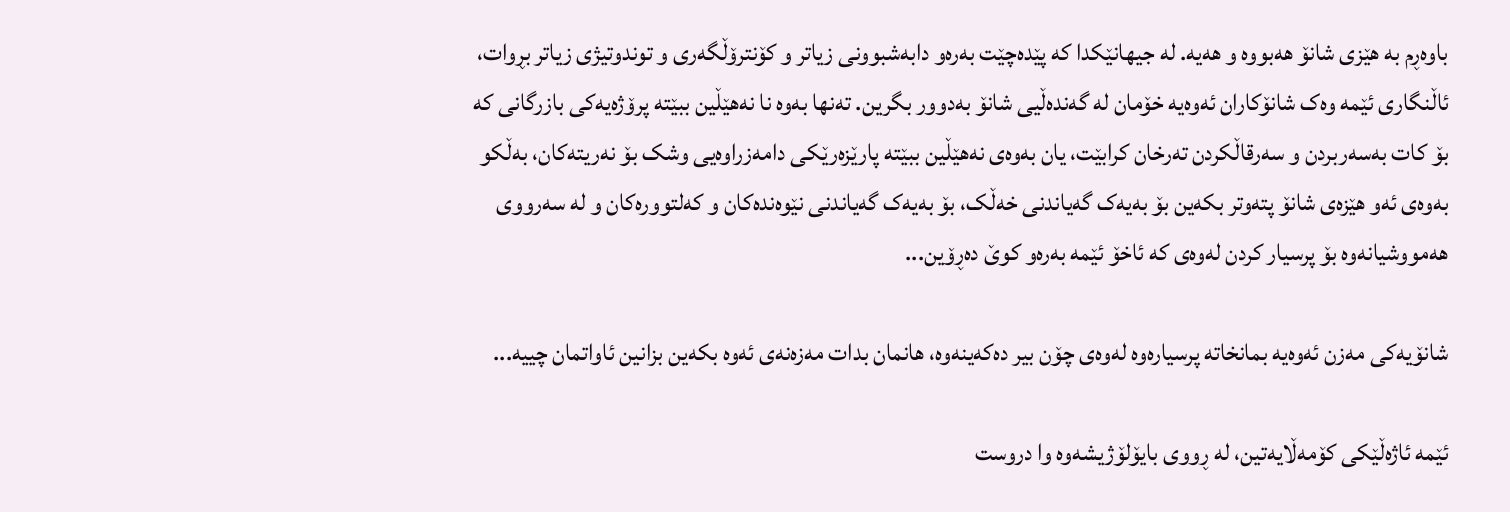باوەڕم بە هێزی شانۆ هەبووە و هەیە. لە جیهانێکدا کە پێدەچێت بەرەو دابەشبوونی زیاتر و کۆنترۆڵگەری و توندوتیژی زیاتر بڕوات، ئاڵنگاری ئێمە وەک شانۆکاران ئەوەیە خۆمان لە گەندەڵیی شانۆ بەدوور بگرین. تەنها بەوە نا نەهێڵین ببێتە پرۆژەیەکی بازرگانی کە بۆ کات بەسەربردن و سەرقاڵکردن تەرخان کرابێت، یان بەوەی نەهێڵین ببێتە پارێزەرێکی دامەزراوەیی وشک بۆ نەریتەکان، بەڵکو بەوەی ئەو هێزەی شانۆ پتەوتر بکەین بۆ بەیەک گەیاندنی خەڵک، بۆ بەیەک گەیاندنی نێوەندەکان و کەلتوورەکان و لە سەرووی هەمووشیانەوە بۆ پرسیار کردن لەوەی کە ئاخۆ ئێمە بەرەو کوێ دەڕۆین...

شانۆیەکی مەزن ئەوەیە بمانخاتە پرسیارەوە لەوەی چۆن بیر دەکەینەوە، هانمان بدات مەزەنەی ئەوە بکەین بزانین ئاواتمان چییە...

ئێمە ئاژەڵێکی کۆمەڵایەتین، لە ڕووی بایۆلۆژیشەوە وا دروست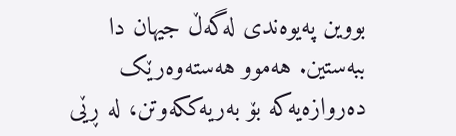بووین پەیوەندی لەگەڵ جیهان دا ببەستین. هەموو هەستەوەرێک دەروازەیەکە بۆ بەریەککەوتن، لە ڕێی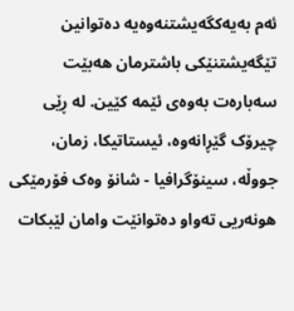ئەم بەیەکگەیشتنەوەیە دەتوانین تێگەیشتنێکی باشترمان هەبێت سەبارەت بەوەی ئێمە کێین. لە ڕێی چیرۆک گێڕانەوە، ئیستاتیکا، زمان، جووڵە، سینۆگرافیا - شانۆ وەک فۆرمێکی هونەریی تەواو دەتوانێت وامان لێبکات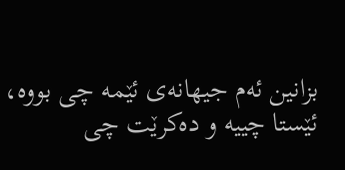بزانین ئەم جیهانەی ئێمە چی بووە، ئێستا چییە و دەکرێت چی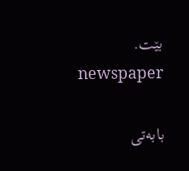بێت.
newspaper

بابەتی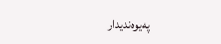پەیوەندیدار